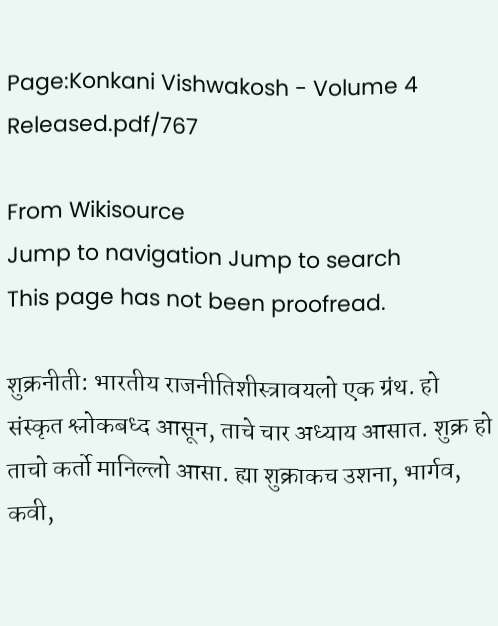Page:Konkani Vishwakosh - Volume 4 Released.pdf/767

From Wikisource
Jump to navigation Jump to search
This page has not been proofread.

शुक्रनीती: भारतीय राजनीतिशीस्त्रावयलो एक ग्रंथ. हो संस्कृत श्लोकबध्द आसून, ताचे चार अध्याय आसात. शुक्र हो ताचो कर्तो मानिल्लो आसा. ह्या शुक्राकच उशना, भार्गव, कवी,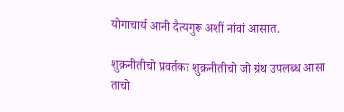योगाचार्य आनी दैत्यगुरू अशीं नांवां आसात.

शुक्रनीतीचो प्रवर्तकः शुक्रनीतीचो जो ग्रंथ उपलब्ध आसा ताचो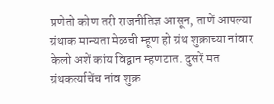प्रणेतो कोण तरी राजनीतिज्ञ आसून, ताणें आपल्या ग्रंथाक मान्यता मेळची म्हूण हो ग्रंथ शुक्राच्या नांवार केलो अशें कांय विद्वान म्हणटात. दुसरें मत ग्रंथकर्त्याचेंच नांव शुक्र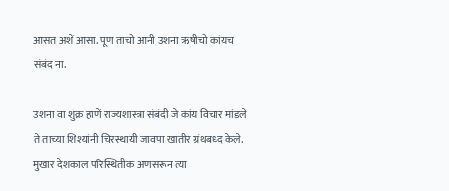आसत अशें आसा. पूण ताचो आनी उशना ऋषीचो कांयच संबंद ना.

उशना वा शुक्र हाणें राज्यशास्त्रा संबंदी जे कांय विचार मांडले ते ताच्या शिश्यांनी चिरस्थायी जावपा खातीर ग्रंथबध्द केले. मुखार देशकाल परिस्थितीक अणसरून त्या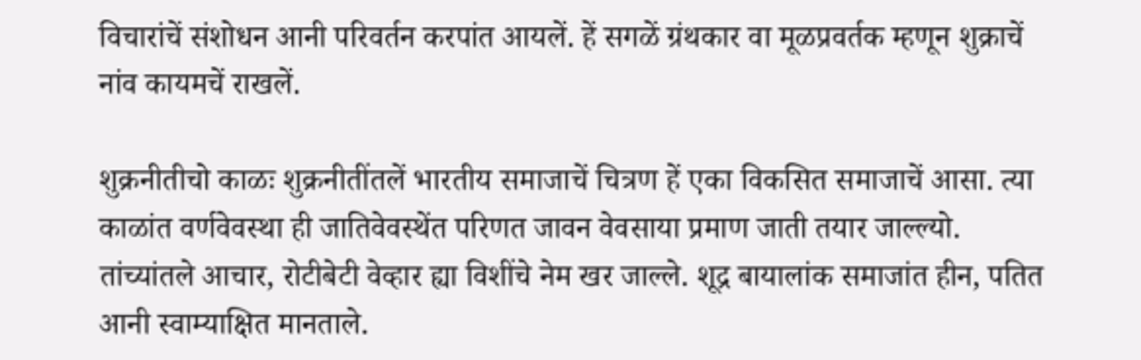विचारांचें संशोधन आनी परिवर्तन करपांत आयलें. हें सगळें ग्रंथकार वा मूळप्रवर्तक म्हणून शुक्राचें नांव कायमचें राखलें.

शुक्रनीतीचो काळः शुक्रनीतींतलें भारतीय समाजाचें चित्रण हें एका विकसित समाजाचें आसा. त्या काळांत वर्णवेवस्था ही जातिवेवस्थेंत परिणत जावन वेवसाया प्रमाण जाती तयार जाल्ल्यो. तांच्यांतले आचार, रोटीबेटी वेव्हार ह्या विशींचे नेम खर जाल्ले. शूद्र बायालांक समाजांत हीन, पतित आनी स्वाम्याक्षित मानताले.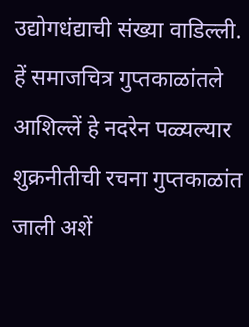उद्योगधंद्याची संख्या वाडिल्ली. हें समाजचित्र गुप्तकाळांतले आशिल्लें हे नदरेन पळ्यल्यार शुक्रनीतीची रचना गुप्तकाळांत जाली अशें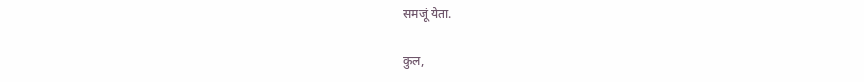समजूं येता.

कुल,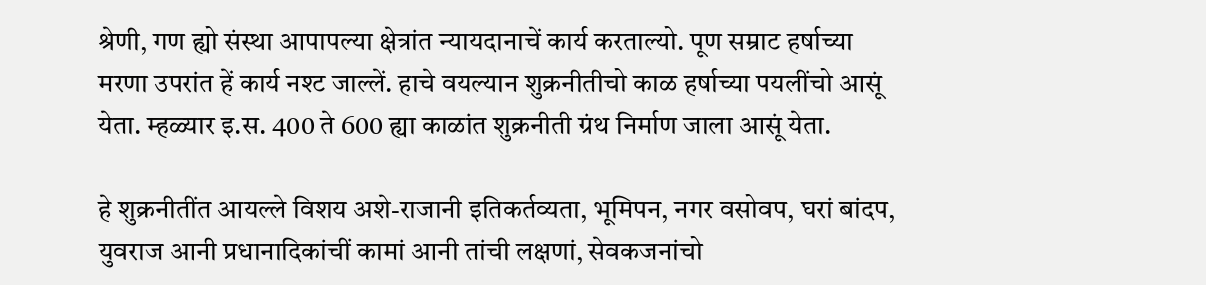श्रेणी, गण ह्यो संस्था आपापल्या क्षेत्रांत न्यायदानाचें कार्य करताल्यो. पूण सम्राट हर्षाच्या मरणा उपरांत हें कार्य नश्ट जाल्लें. हाचे वयल्यान शुक्रनीतीचो काळ हर्षाच्या पयलींचो आसूं येता. म्हळ्यार इ.स. 400 ते 600 ह्या काळांत शुक्रनीती ग्रंथ निर्माण जाला आसूं येता.

हे शुक्रनीतींत आयल्ले विशय अशे-राजानी इतिकर्तव्यता, भूमिपन, नगर वसोवप, घरां बांदप, युवराज आनी प्रधानादिकांचीं कामां आनी तांची लक्षणां, सेवकजनांचो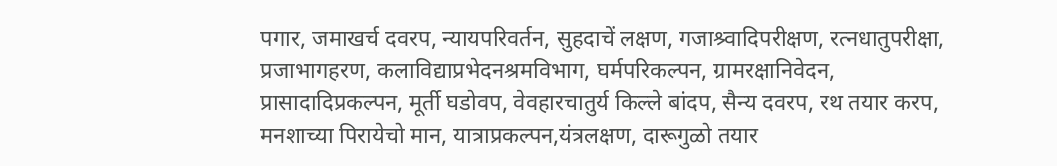पगार, जमाखर्च दवरप, न्यायपरिवर्तन, सुहदाचें लक्षण, गजाश्र्वादिपरीक्षण, रत्नधातुपरीक्षा, प्रजाभागहरण, कलाविद्याप्रभेदनश्रमविभाग, घर्मपरिकल्पन, ग्रामरक्षानिवेदन, प्रासादादिप्रकल्पन, मूर्ती घडोवप, वेवहारचातुर्य किल्ले बांदप, सैन्य दवरप, रथ तयार करप, मनशाच्या पिरायेचो मान, यात्राप्रकल्पन,यंत्रलक्षण, दारूगुळो तयार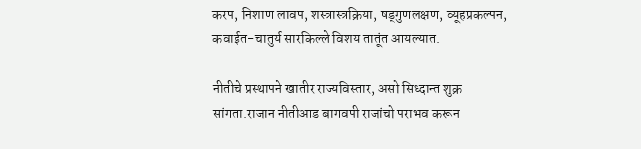करप, निशाण लावप, शस्त्रास्त्रक्रिया, षड्गुणलक्षण, व्यूहप्रकल्पन, कवाईत-चातुर्य सारकिल्ले विशय तातूंत आयल्यात.

नीतीचे प्रस्थापने खातीर राज्यविस्तार, असो सिध्दान्त शुक्र सांगता.राजान नीतीआड बागवपी राजांचो पराभव करून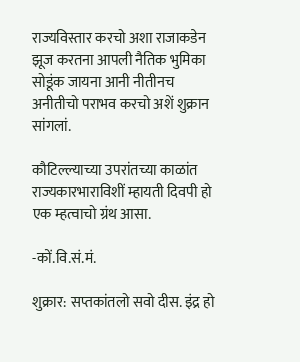राज्यविस्तार करचो अशा राजाकडेन झूज करतना आपली नैतिक भुमिका सोडूंक जायना आनी नीतीनच अनीतीचो पराभव करचो अशें शुक्रान सांगलां.

कौटिल्ल्याच्या उपरांतच्या काळांत राज्यकारभाराविशीं म्हायती दिवपी हो एक म्हत्वाचो ग्रंथ आसा.

-कों.वि.सं.मं.

शुक्रार: सप्तकांतलो सवो दीस. इंद्र हो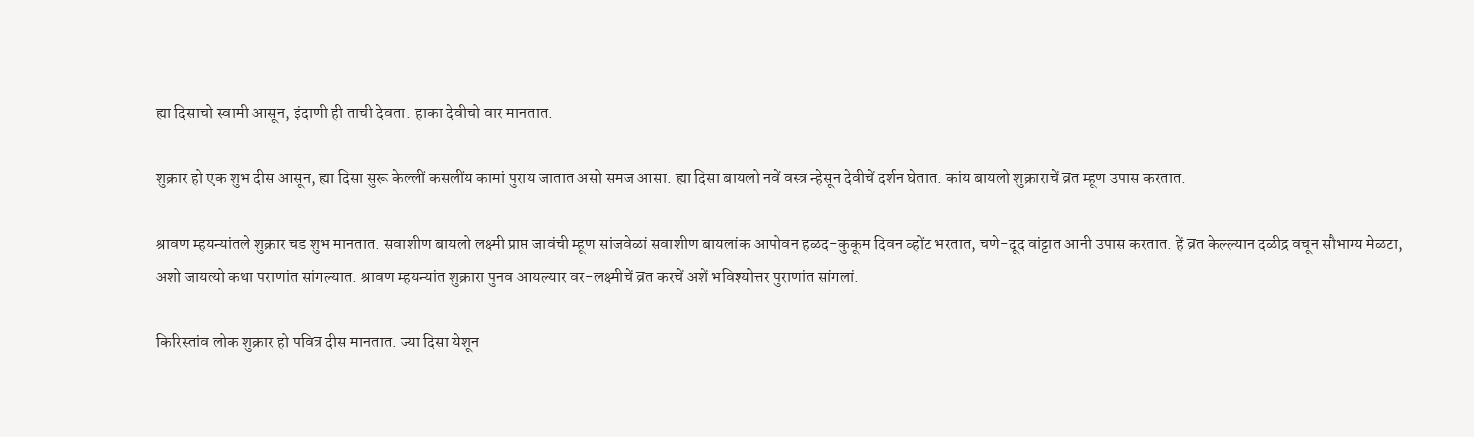ह्या दिसाचो स्वामी आसून, इंदाणी ही ताची देवता. हाका देवीचो वार मानतात.

शुक्रार हो एक शुभ दीस आसून, ह्या दिसा सुरू केल्लीं कसलींय कामां पुराय जातात असो समज आसा. ह्या दिसा बायलो नवें वस्त्र न्हेसून देवीचें दर्शन घेतात. कांय बायलो शुक्राराचें व्रत म्हूण उपास करतात.

श्रावण म्हयन्यांतले शुक्रार चड शुभ मानतात. सवाशीण बायलो लक्ष्मी प्राप्त जावंची म्हूण सांजवेळां सवाशीण बायलांक आपोवन हळद-कुकूम दिवन व्होंट भरतात, चणे-दूद वांट्टात आनी उपास करतात. हें व्रत केल्ल्यान दळीद्र वचून सौभाग्य मेळटा, अशो जायत्यो कथा पराणांत सांगल्यात. श्रावण म्हयन्यांत शुक्रारा पुनव आयल्यार वर-लक्ष्मीचें व्रत करचें अशें भविश्योत्तर पुराणांत सांगलां.

किरिस्तांव लोक शुक्रार हो पवित्र दीस मानतात. ज्या दिसा येशून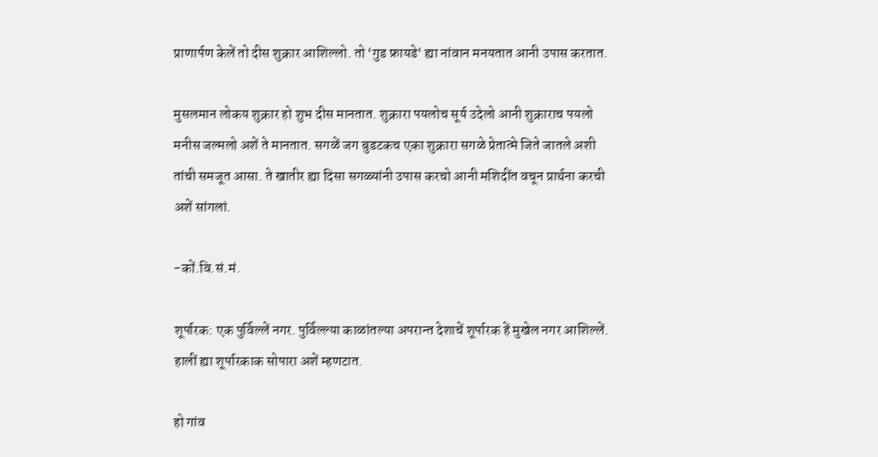प्राणार्पण केलें तो दीस शुक्रार आशिल्लो. तो ‘गुड फ्रायडे‘ ह्या नांवान मनयतात आनी उपास करतात.

मुसलमान लोकय शुक्रार हो शुभ दीस मानतात. शुक्रारा पयलोच सूर्य उदेलो आनी शुक्राराच पयलो मनीस जल्मलो अशें ते मानतात. सगळें जग बुडटकच एका शुक्रारा सगळे प्रेतात्मे जिते जातले अशी तांची समजूत आसा. ते खातीर ह्या दिसा सगळ्यांनी उपास करचो आनी मशिदींत वचून प्रार्थना करची अशें सांगलां.

-कों.वि.सं.मं.

शूर्पारक: एक पुर्विल्लें नगर. पुर्विल्ल्या काळांतल्या अपरान्त देशाचें शूर्पारक हें मुखेल नगर आशिल्लें. हालीं ह्या शूर्पारकाक सोपारा अशें म्हणटात.

हो गांव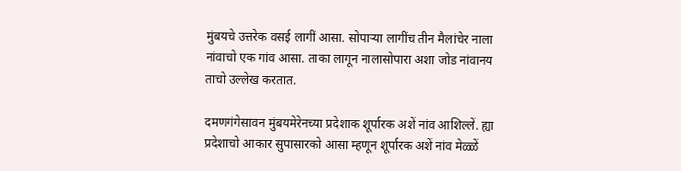मुंबयचे उत्तरेक वसई लागीं आसा. सोपाऱ्या लागींच तीन मैलांचेर नाला नांवाचो एक गांव आसा. ताका लागून नालासोपारा अशा जोड नांवानय ताचो उल्लेख करतात.

दमणगंगेसावन मुंबयमेरेनच्या प्रदेशाक शूर्पारक अशें नांव आशिल्लें. ह्या प्रदेशाचो आकार सुपासारको आसा म्हणून शूर्पारक अशें नांव मेळ्ळें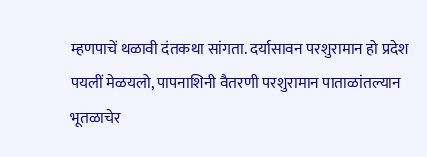म्हणपाचें थळावी दंतकथा सांगता. दर्यासावन परशुरामान हो प्रदेश पयलीं मेळयलो, पापनाशिनी वैतरणी परशुरामान पाताळांतल्यान भूतळाचेर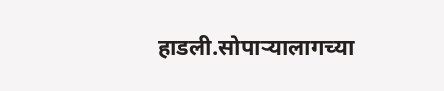हाडली.सोपाऱ्यालागच्या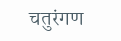चतुरंगण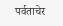पर्वताचेर